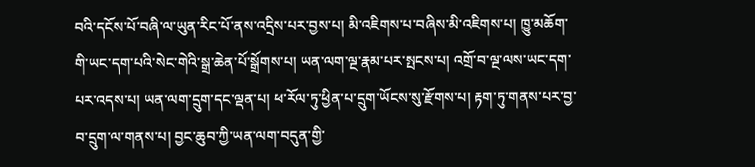བའི་དངོས་པོ་བཞི་ལ་ཡུན་རིང་པོ་ནས་འདྲིས་པར་བྱས་པ། མི་འཇིགས་པ་བཞིས་མི་འཇིགས་པ། ཁྱུ་མཆོག་གི་ཡང་དག་པའི་སེང་གེའི་སྒྲ་ཆེན་པོ་སྒྲོགས་པ། ཡན་ལག་ལྔ་རྣམ་པར་སྤངས་པ། འགྲོ་བ་ལྔ་ལས་ཡང་དག་པར་འདས་པ། ཡན་ལག་དྲུག་དང་ལྡན་པ། ཕ་རོལ་ཏུ་ཕྱིན་པ་དྲུག་ཡོངས་སུ་རྫོགས་པ། རྟག་ཏུ་གནས་པར་བྱ་བ་དྲུག་ལ་གནས་པ། བྱང་ཆུབ་ཀྱི་ཡན་ལག་བདུན་གྱི་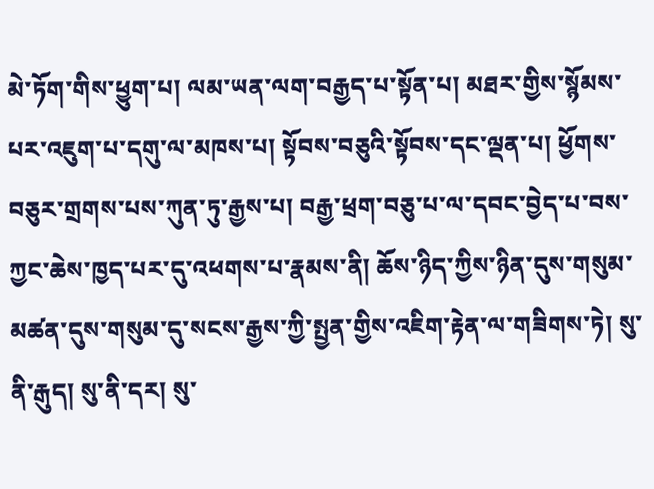མེ་ཏོག་གིས་ཕྱུག་པ། ལམ་ཡན་ལག་བརྒྱད་པ་སྟོན་པ། མཐར་གྱིས་སྙོམས་པར་འཇུག་པ་དགུ་ལ་མཁས་པ། སྟོབས་བཅུའི་སྟོབས་དང་ལྡན་པ། ཕྱོགས་བཅུར་གྲགས་པས་ཀུན་ཏུ་རྒྱས་པ། བརྒྱ་ཕྲག་བཅུ་པ་ལ་དབང་བྱེད་པ་བས་ཀྱང་ཆེས་ཁྱད་པར་དུ་འཕགས་པ་རྣམས་ནི། ཆོས་ཉིད་ཀྱིས་ཉིན་དུས་གསུམ་མཚན་དུས་གསུམ་དུ་སངས་རྒྱས་ཀྱི་སྤྱན་གྱིས་འཇིག་རྟེན་ལ་གཟིགས་ཏེ། སུ་ནི་རྒུད། སུ་ནི་དར། སུ་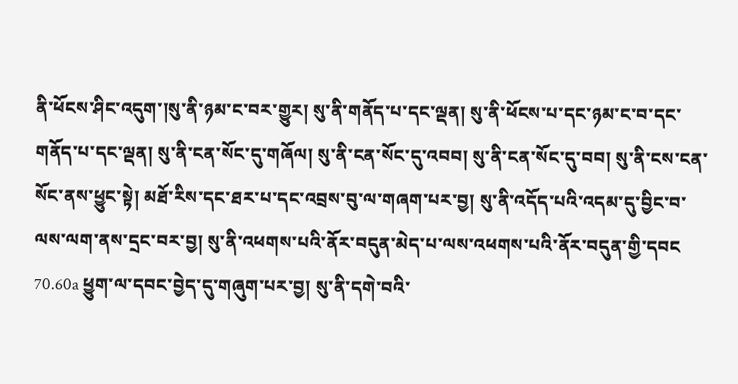ནི་ཕོངས་ཤིང་འདུག་།སུ་ནི་ཉམ་ང་བར་གྱུར། སུ་ནི་གནོད་པ་དང་ལྡན། སུ་ནི་ཕོངས་པ་དང་ཉམ་ང་བ་དང་གནོད་པ་དང་ལྡན། སུ་ནི་ངན་སོང་དུ་གཞོལ། སུ་ནི་ངན་སོང་དུ་འབབ། སུ་ནི་ངན་སོང་དུ་བབ། སུ་ནི་ངས་ངན་སོང་ནས་ཕྱུང་སྟེ། མཐོ་རིས་དང་ཐར་པ་དང་འབྲས་བུ་ལ་གཞག་པར་བྱ། སུ་ནི་འདོད་པའི་འདམ་དུ་བྱིང་བ་ལས་ལག་ནས་དྲང་བར་བྱ། སུ་ནི་འཕགས་པའི་ནོར་བདུན་མེད་པ་ལས་འཕགས་པའི་ནོར་བདུན་གྱི་དབང 70.60a ཕྱུག་ལ་དབང་བྱེད་དུ་གཞུག་པར་བྱ། སུ་ནི་དགེ་བའི་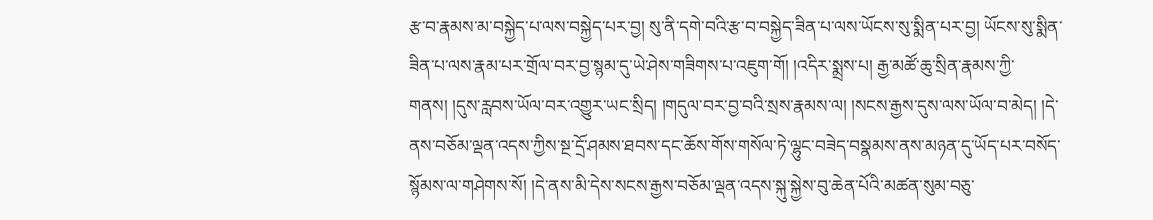རྩ་བ་རྣམས་མ་བསྐྱེད་པ་ལས་བསྐྱེད་པར་བྱ། སུ་ནི་དགེ་བའི་རྩ་བ་བསྐྱེད་ཟིན་པ་ལས་ཡོངས་སུ་སྨིན་པར་བྱ། ཡོངས་སུ་སྨིན་ཟིན་པ་ལས་རྣམ་པར་གྲོལ་བར་བྱ་སྙམ་དུ་ཡེ་ཤེས་གཟིགས་པ་འཇུག་གོ། །འདིར་སྨྲས་པ། རྒྱ་མཚོ་ཆུ་སྲིན་རྣམས་ཀྱི་གནས། །དུས་རླབས་ཡོལ་བར་འགྱུར་ཡང་སྲིད། །གདུལ་བར་བྱ་བའི་སྲས་རྣམས་ལ། །སངས་རྒྱས་དུས་ལས་ཡོལ་བ་མེད། །དེ་ནས་བཅོམ་ལྡན་འདས་ཀྱིས་སྔ་དྲོ་ཤམས་ཐབས་དང་ཆོས་གོས་གསོལ་ཏེ་ལྷུང་བཟེད་བསྣམས་ནས་མཉན་དུ་ཡོད་པར་བསོད་སྙོམས་ལ་གཤེགས་སོ། །དེ་ནས་མི་དེས་སངས་རྒྱས་བཅོམ་ལྡན་འདས་སྐུ་སྐྱེས་བུ་ཆེན་པོའི་མཚན་སུམ་བཅུ་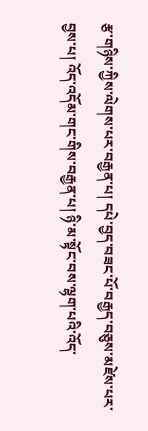རྩ་གཉིས་ཀྱིས་ལེགས་པར་བརྒྱན་པ། དཔེ་བྱད་བཟང་པོ་བརྒྱད་བཅུས་མཛེས་པར་བྱས་པ། འོད་འདོམ་གང་གིས་བརྒྱན་པ། ཉི་མ་སྟོང་བས་ལྷག་པའི་འོད་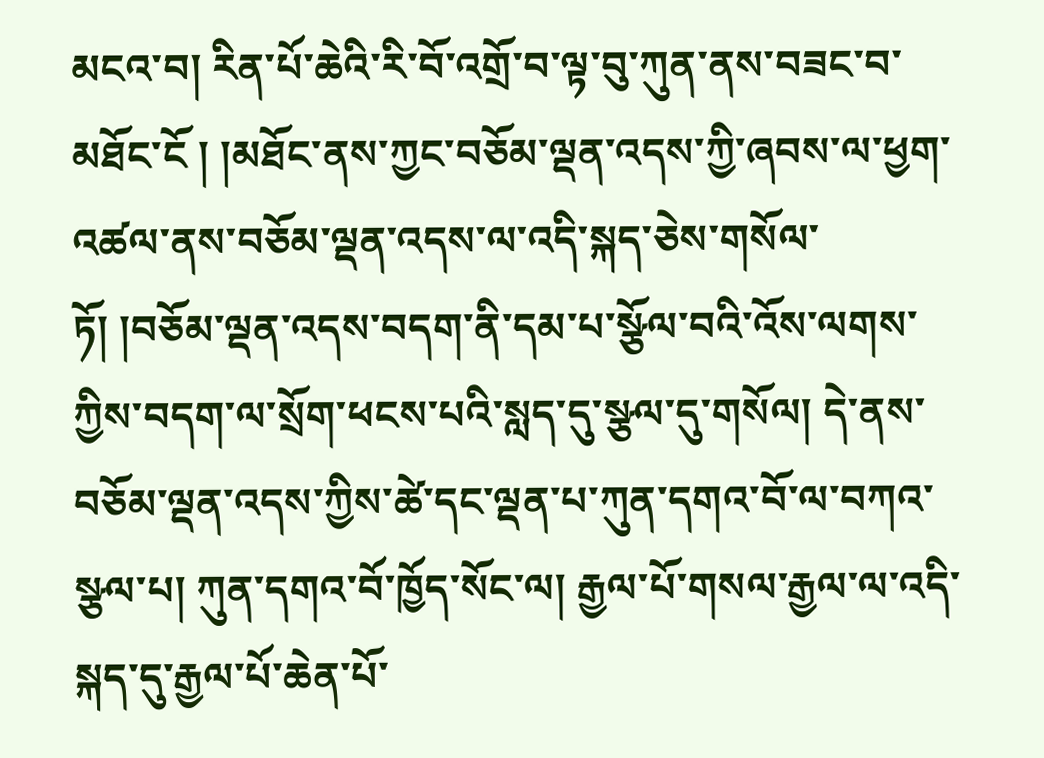མངའ་བ། རིན་པོ་ཆེའི་རི་བོ་འགྲོ་བ་ལྟ་བུ་ཀུན་ནས་བཟང་བ་མཐོང་ངོ ། །མཐོང་ནས་ཀྱང་བཅོམ་ལྡན་འདས་ཀྱི་ཞབས་ལ་ཕྱག་འཚལ་ནས་བཅོམ་ལྡན་འདས་ལ་འདི་སྐད་ཅེས་གསོལ་ཏོ། །བཅོམ་ལྡན་འདས་བདག་ནི་དམ་པ་སྩོལ་བའི་འོས་ལགས་ཀྱིས་བདག་ལ་སྲོག་ཕངས་པའི་སླད་དུ་སྩལ་དུ་གསོལ། དེ་ནས་བཅོམ་ལྡན་འདས་ཀྱིས་ཚེ་དང་ལྡན་པ་ཀུན་དགའ་བོ་ལ་བཀའ་སྩལ་པ། ཀུན་དགའ་བོ་ཁྱོད་སོང་ལ། རྒྱལ་པོ་གསལ་རྒྱལ་ལ་འདི་སྐད་དུ་རྒྱལ་པོ་ཆེན་པོ་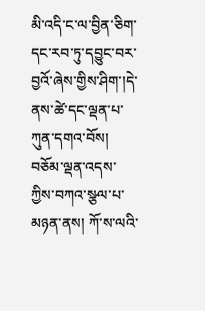མི་འདི་ང་ལ་བྱིན་ཅིག་དང་རབ་ཏུ་དབྱུང་བར་བྱའོ་ཞེས་གྱིས་ཤིག་།དེ་ནས་ཚེ་དང་ལྡན་པ་ཀུན་དགའ་བོས། བཅོམ་ལྡན་འདས་ཀྱིས་བཀའ་སྩལ་པ་མཉན་ནས། ཀོ་ས་ལའི་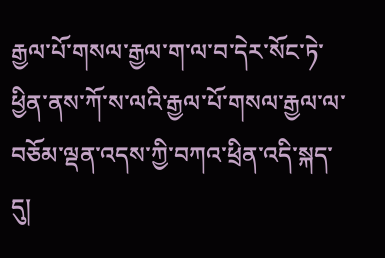རྒྱལ་པོ་གསལ་རྒྱལ་ག་ལ་བ་དེར་སོང་ཏེ་ཕྱིན་ནས་ཀོ་ས་ལའི་རྒྱལ་པོ་གསལ་རྒྱལ་ལ་བཅོམ་ལྡན་འདས་ཀྱི་བཀའ་ཕྲིན་འདི་སྐད་དུ།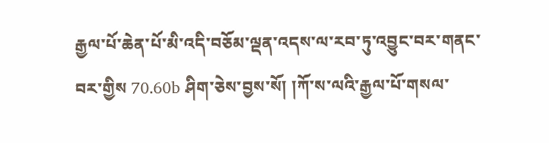རྒྱལ་པོ་ཆེན་པོ་མི་འདི་བཅོམ་ལྡན་འདས་ལ་རབ་ཏུ་འབྱུང་བར་གནང་བར་གྱིས 70.60b ཤིག་ཅེས་བྱས་སོ། །ཀོ་ས་ལའི་རྒྱལ་པོ་གསལ་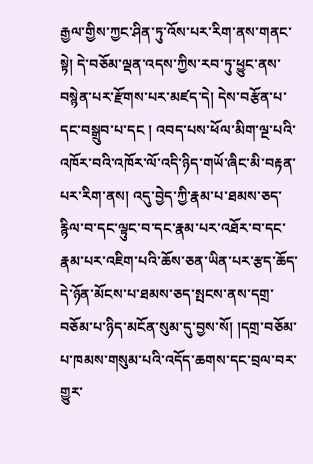རྒྱལ་གྱིས་ཀྱང་ཤིན་ཏུ་འོས་པར་རིག་ནས་གནང་སྟེ། དེ་བཅོམ་ལྡན་འདས་ཀྱིས་རབ་ཏུ་ཕྱུང་ནས་བསྙེན་པར་རྫོགས་པར་མཛད་དེ། དེས་བརྩོན་པ་དང་བསྒྲུབ་པ་དང ། འབད་པས་ཕོལ་མིག་ལྔ་པའི་འཁོར་བའི་འཁོར་ལོ་འདི་ཉིད་གཡོ་ཞིང་མི་བརྟན་པར་རིག་ནས། འདུ་བྱེད་ཀྱི་རྣམ་པ་ཐམས་ཅད་རྙིལ་བ་དང་ལྟུང་བ་དང་རྣམ་པར་འཐོར་བ་དང་རྣམ་པར་འཇིག་པའི་ཆོས་ཅན་ཡིན་པར་རྩད་ཆོད་དེ་ཉོན་མོངས་པ་ཐམས་ཅད་སྤངས་ནས་དགྲ་བཅོམ་པ་ཉིད་མངོན་སུམ་དུ་བྱས་སོ། །དགྲ་བཅོམ་པ་ཁམས་གསུམ་པའི་འདོད་ཆགས་དང་བྲལ་བར་གྱུར་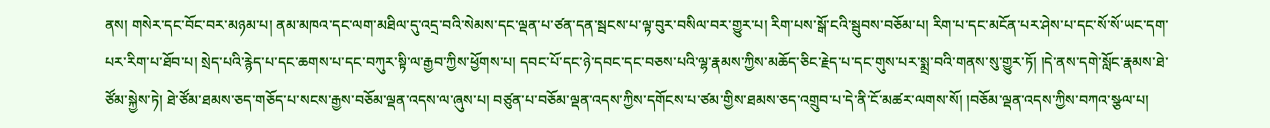ནས། གསེར་དང་བོང་བར་མཉམ་པ། ནམ་མཁའ་དང་ལག་མཐིལ་དུ་འདྲ་བའི་སེམས་དང་ལྡན་པ་ཙན་དན་སྦངས་པ་ལྟ་བུར་བསིལ་བར་གྱུར་པ། རིག་པས་སྒོ་ངའི་སྦུབས་བཅོམ་པ། རིག་པ་དང་མངོན་པར་ཤེས་པ་དང་སོ་སོ་ཡང་དག་པར་རིག་པ་ཐོབ་པ། སྲེད་པའི་རྙེད་པ་དང་ཆགས་པ་དང་བཀུར་སྟི་ལ་རྒྱབ་ཀྱིས་ཕྱོགས་པ། དབང་པོ་དང་ཉེ་དབང་དང་བཅས་པའི་ལྷ་རྣམས་ཀྱིས་མཆོད་ཅིང་རྗེད་པ་དང་གུས་པར་སྨྲ་བའི་གནས་སུ་གྱུར་ཏོ། །དེ་ནས་དགེ་སློང་རྣམས་ཐེ་ཙོམ་སྐྱེས་ཏེ། ཐེ་ཙོམ་ཐམས་ཅད་གཅོད་པ་སངས་རྒྱས་བཅོམ་ལྡན་འདས་ལ་ཞུས་པ། བཙུན་པ་བཅོམ་ལྡན་འདས་ཀྱིས་དགོངས་པ་ཙམ་གྱིས་ཐམས་ཅད་འགྲུབ་པ་དེ་ནི་ངོ་མཚར་ལགས་སོ། །བཅོམ་ལྡན་འདས་ཀྱིས་བཀའ་སྩལ་པ།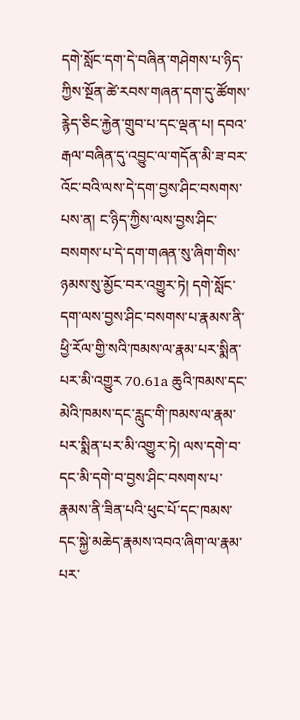དགེ་སློང་དག་དེ་བཞིན་གཤེགས་པ་ཉིད་ཀྱིས་སྔོན་ཚེ་རབས་གཞན་དག་དུ་ཚོགས་རྙེད་ཅིང་རྐྱེན་གྲུབ་པ་དང་ལྡན་པ། དབའ་རྒལ་བཞིན་དུ་འབྱུང་ལ་གདོན་མི་ཟ་བར་འོང་བའི་ལས་དེ་དག་བྱས་ཤིང་བསགས་པས་ན། ང་ཉིད་ཀྱིས་ལས་བྱས་ཤིང་བསགས་པ་དེ་དག་གཞན་སུ་ཞིག་གིས་ཉམས་སུ་མྱོང་བར་འགྱུར་ཏེ། དགེ་སློང་དག་ལས་བྱས་ཤིང་བསགས་པ་རྣམས་ནི་ཕྱི་རོལ་གྱི་སའི་ཁམས་ལ་རྣམ་པར་སྨིན་པར་མི་འགྱུར 70.61a ཆུའི་ཁམས་དང་མེའི་ཁམས་དང་རླུང་གི་ཁམས་ལ་རྣམ་པར་སྨིན་པར་མི་འགྱུར་ཏེ། ལས་དགེ་བ་དང་མི་དགེ་བ་བྱས་ཤིང་བསགས་པ་རྣམས་ནི་ཟིན་པའི་ཕུང་པོ་དང་ཁམས་དང་སྐྱེ་མཆེད་རྣམས་འབའ་ཞིག་ལ་རྣམ་པར་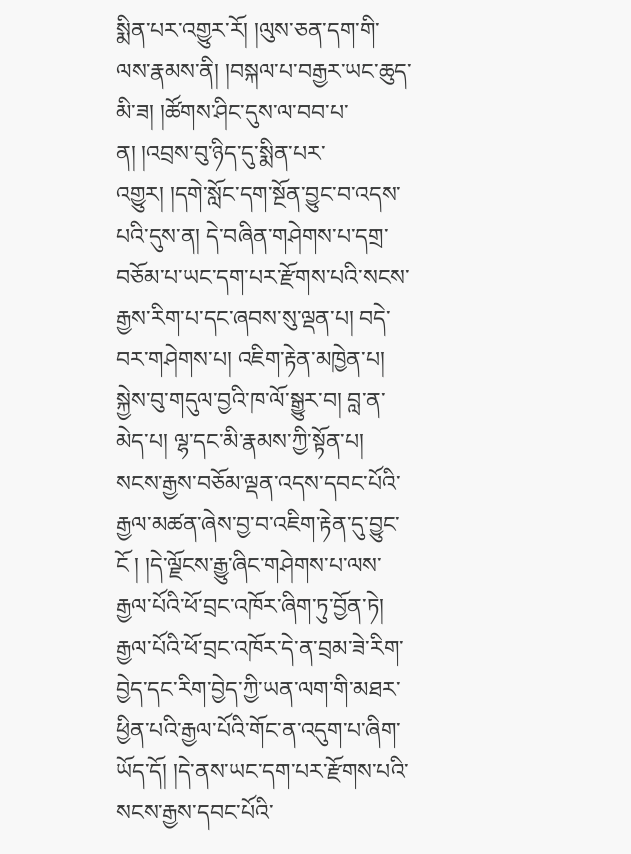སྨིན་པར་འགྱུར་རོ། །ལུས་ཅན་དག་གི་ལས་རྣམས་ནི། །བསྐལ་པ་བརྒྱར་ཡང་ཆུད་མི་ཟ། །ཚོགས་ཤིང་དུས་ལ་བབ་པ་ན། །འབྲས་བུ་ཉིད་དུ་སྨིན་པར་འགྱུར། །དགེ་སློང་དག་སྔོན་བྱུང་བ་འདས་པའི་དུས་ན། དེ་བཞིན་གཤེགས་པ་དགྲ་བཅོམ་པ་ཡང་དག་པར་རྫོགས་པའི་སངས་རྒྱས་རིག་པ་དང་ཞབས་སུ་ལྡན་པ། བདེ་བར་གཤེགས་པ། འཇིག་རྟེན་མཁྱེན་པ། སྐྱེས་བུ་གདུལ་བྱའི་ཁ་ལོ་སྒྱུར་བ། བླ་ན་མེད་པ། ལྷ་དང་མི་རྣམས་ཀྱི་སྟོན་པ། སངས་རྒྱས་བཅོམ་ལྡན་འདས་དབང་པོའི་རྒྱལ་མཚན་ཞེས་བྱ་བ་འཇིག་རྟེན་དུ་བྱུང་ངོ ། །དེ་ལྗོངས་རྒྱུ་ཞིང་གཤེགས་པ་ལས་རྒྱལ་པོའི་ཕོ་བྲང་འཁོར་ཞིག་ཏུ་བྱོན་ཏེ། རྒྱལ་པོའི་ཕོ་བྲང་འཁོར་དེ་ན་བྲམ་ཟེ་རིག་བྱེད་དང་རིག་བྱེད་ཀྱི་ཡན་ལག་གི་མཐར་ཕྱིན་པའི་རྒྱལ་པོའི་གོང་ན་འདུག་པ་ཞིག་ཡོད་དོ། །དེ་ནས་ཡང་དག་པར་རྫོགས་པའི་སངས་རྒྱས་དབང་པོའི་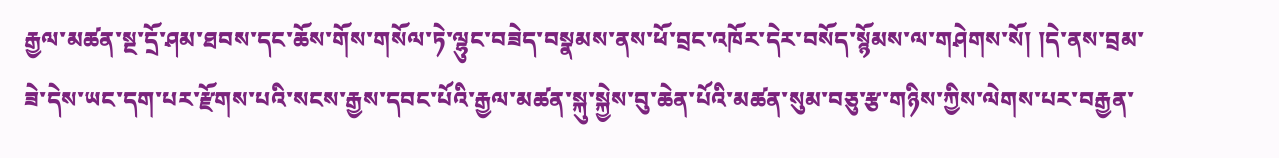རྒྱལ་མཚན་སྔ་དྲོ་ཤམ་ཐབས་དང་ཆོས་གོས་གསོལ་ཏེ་ལྷུང་བཟེད་བསྣམས་ནས་ཕོ་བྲང་འཁོར་དེར་བསོད་སྙོམས་ལ་གཤེགས་སོ། །དེ་ནས་བྲམ་ཟེ་དེས་ཡང་དག་པར་རྫོགས་པའི་སངས་རྒྱས་དབང་པོའི་རྒྱལ་མཚན་སྐུ་སྐྱེས་བུ་ཆེན་པོའི་མཚན་སུམ་བཅུ་རྩ་གཉིས་ཀྱིས་ལེགས་པར་བརྒྱན་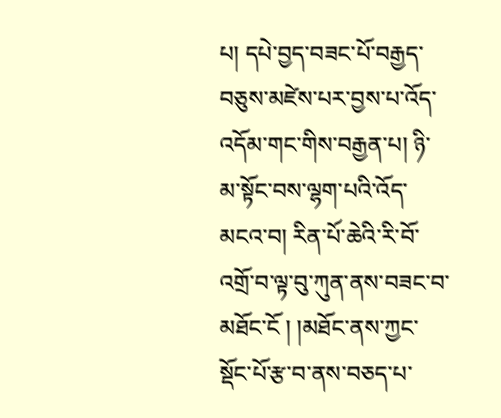པ། དཔེ་བྱད་བཟང་པོ་བརྒྱད་བཅུས་མཛེས་པར་བྱས་པ་འོད་འདོམ་གང་གིས་བརྒྱན་པ། ཉི་མ་སྟོང་བས་ལྷག་པའི་འོད་མངའ་བ། རིན་པོ་ཆེའི་རི་བོ་འགྲོ་བ་ལྟ་བུ་ཀུན་ནས་བཟང་བ་མཐོང་ངོ ། །མཐོང་ནས་ཀྱང་སྡོང་པོ་རྩ་བ་ནས་བཅད་པ་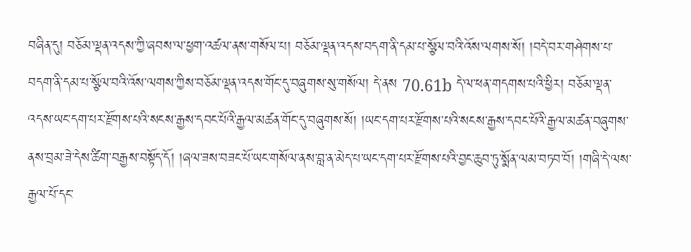བཞིན་དུ། བཅོམ་ལྡན་འདས་ཀྱི་ཞབས་ལ་ཕྱག་འཚལ་ནས་གསོལ་པ། བཅོམ་ལྡན་འདས་བདག་ནི་དམ་པ་སྩོལ་བའི་འོས་ལགས་སོ། །བདེ་བར་གཤེགས་པ་བདག་ནི་དམ་པ་སྩོལ་བའི་འོས་ལགས་ཀྱིས་བཅོམ་ལྡན་འདས་གོང་དུ་བཞུགས་སུ་གསོལ། དེ་ནས 70.61b དེ་ལ་ཕན་གདགས་པའི་ཕྱིར། བཅོམ་ལྡན་འདས་ཡང་དག་པར་རྫོགས་པའི་སངས་རྒྱས་དབང་པོའི་རྒྱལ་མཚན་གོང་དུ་བཞུགས་སོ། །ཡང་དག་པར་རྫོགས་པའི་སངས་རྒྱས་དབང་པོའི་རྒྱལ་མཚན་བཞུགས་ནས་བྲམ་ཟེ་དེས་ཚིག་བརྒྱས་བསྟོད་དོ། །ཞལ་ཟས་བཟང་པོ་ཡང་གསོལ་ནས་བླ་ན་མེད་པ་ཡང་དག་པར་རྫོགས་པའི་བྱང་ཆུབ་ཏུ་སྨོན་ལམ་བཏབ་བོ། །གཞི་དེ་ལས་རྒྱལ་པོ་དང་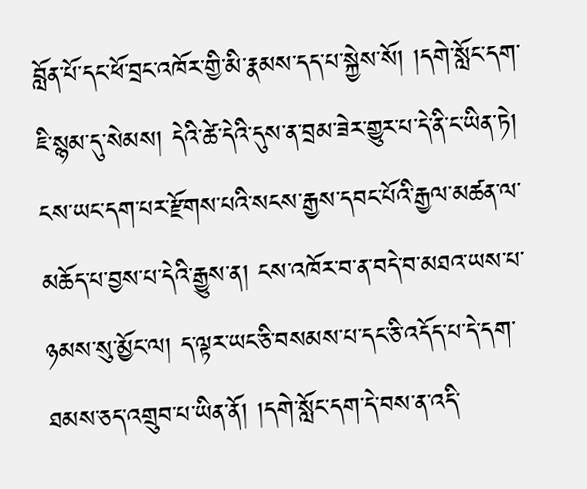བློན་པོ་དང་ཕོ་བྲང་འཁོར་གྱི་མི་རྣམས་དད་པ་སྐྱེས་སོ། །དགེ་སློང་དག་ཇི་སྙམ་དུ་སེམས། དེའི་ཚེ་དེའི་དུས་ན་བྲམ་ཟེར་གྱུར་པ་དེ་ནི་ང་ཡིན་ཏེ། ངས་ཡང་དག་པར་རྫོགས་པའི་སངས་རྒྱས་དབང་པོའི་རྒྱལ་མཚན་ལ་མཆོད་པ་བྱས་པ་དེའི་རྒྱུས་ན། ངས་འཁོར་བ་ན་བདེ་བ་མཐའ་ཡས་པ་ཉམས་སུ་མྱོང་ལ། ད་ལྟར་ཡང་ཅི་བསམས་པ་དང་ཅི་འདོད་པ་དེ་དག་ཐམས་ཅད་འགྲུབ་པ་ཡིན་ནོ། །དགེ་སློང་དག་དེ་བས་ན་འདི་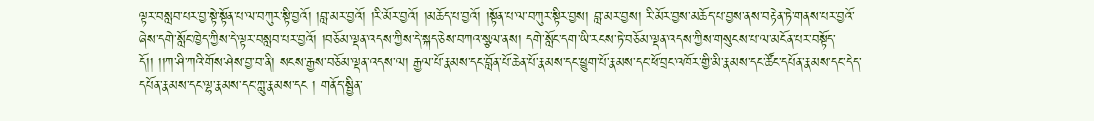ལྟར་བསླབ་པར་བྱ་སྟེ་སྟོན་པ་ལ་བཀུར་སྟི་བྱའོ། །བླ་མར་བྱའོ། །རི་མོར་བྱའོ། །མཆོད་པ་བྱའོ། །སྟོན་པ་ལ་བཀུར་སྟིར་བྱས། བླ་མར་བྱས། རི་མོར་བྱས་མཆོད་པ་བྱས་ནས་བརྟེན་ཏེ་གནས་པར་བྱའོ་ཞེས་དགེ་སློང་ཁྱེད་ཀྱིས་དེ་ལྟར་བསླབ་པར་བྱའོ། །བཅོམ་ལྡན་འདས་ཀྱིས་དེ་སྐད་ཅེས་བཀའ་སྩལ་ནས། དགེ་སློང་དག་ཡི་རངས་ཏེ་བཅོམ་ལྡན་འདས་ཀྱིས་གསུངས་པ་ལ་མངོན་པར་བསྟོད་དོ།། །།ཀ་ཤི་ཀའི་གོས་ཤེས་བྱ་བ་ནི། སངས་རྒྱས་བཅོམ་ལྡན་འདས་ལ། རྒྱལ་པོ་རྣམས་དང་བློན་པོ་ཆེན་པོ་རྣམས་དང་ཕྱུག་པོ་རྣམས་དང་ཕོ་བྲང་འཁོར་གྱི་མི་རྣམས་དང་ཚོང་དཔོན་རྣམས་དང་དེད་དཔོན་རྣམས་དང་ལྷ་རྣམས་དང་ཀླུ་རྣམས་དང ། གནོད་སྦྱིན་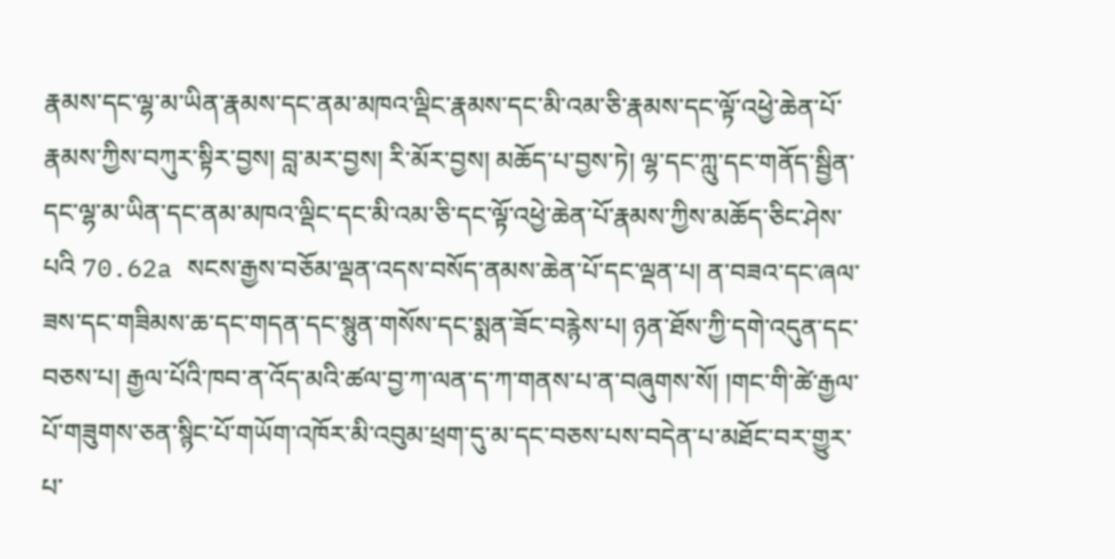རྣམས་དང་ལྷ་མ་ཡིན་རྣམས་དང་ནམ་མཁའ་ལྡིང་རྣམས་དང་མི་འམ་ཅི་རྣམས་དང་ལྟོ་འཕྱེ་ཆེན་པོ་རྣམས་ཀྱིས་བཀུར་སྟིར་བྱས། བླ་མར་བྱས། རི་མོར་བྱས། མཆོད་པ་བྱས་ཏེ། ལྷ་དང་ཀླུ་དང་གནོད་སྦྱིན་དང་ལྷ་མ་ཡིན་དང་ནམ་མཁའ་ལྡིང་དང་མི་འམ་ཅི་དང་ལྟོ་འཕྱེ་ཆེན་པོ་རྣམས་ཀྱིས་མཆོད་ཅིང་ཤེས་པའི 70.62a སངས་རྒྱས་བཅོམ་ལྡན་འདས་བསོད་ནམས་ཆེན་པོ་དང་ལྡན་པ། ན་བཟའ་དང་ཞལ་ཟས་དང་གཟིམས་ཆ་དང་གདན་དང་སྙུན་གསོས་དང་སྨན་ཟོང་བརྙེས་པ། ཉན་ཐོས་ཀྱི་དགེ་འདུན་དང་བཅས་པ། རྒྱལ་པོའི་ཁབ་ན་འོད་མའི་ཚལ་བྱ་ཀ་ལན་ད་ཀ་གནས་པ་ན་བཞུགས་སོ། །གང་གི་ཚེ་རྒྱལ་པོ་གཟུགས་ཅན་སྙིང་པོ་གཡོག་འཁོར་མི་འབུམ་ཕྲག་དུ་མ་དང་བཅས་པས་བདེན་པ་མཐོང་བར་གྱུར་པ་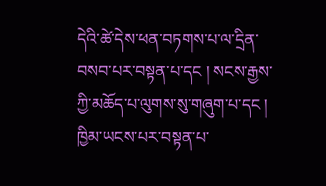དེའི་ཚེ་དེས་ཕན་བཏགས་པ་ལ་དྲིན་བསབ་པར་བསྟན་པ་དང ། སངས་རྒྱས་ཀྱི་མཆོད་པ་ལུགས་སུ་གཞུག་པ་དང ། ཁྱིམ་ཡངས་པར་བསྟན་པ་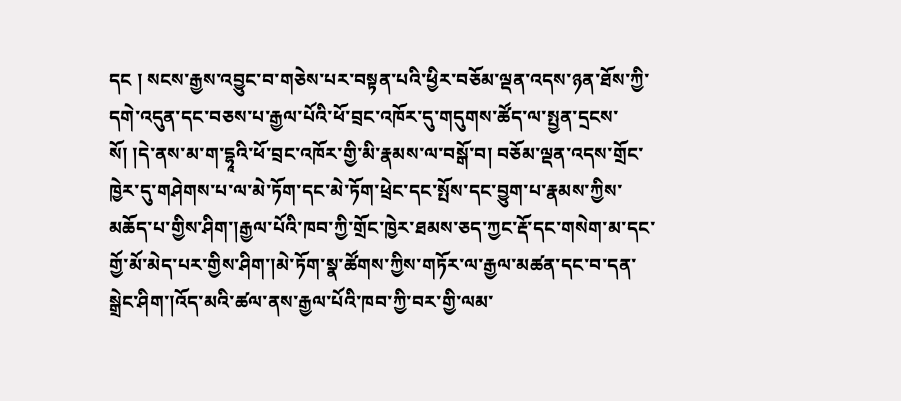དང ། སངས་རྒྱས་འབྱུང་བ་གཅེས་པར་བསྟན་པའི་ཕྱིར་བཅོམ་ལྡན་འདས་ཉན་ཐོས་ཀྱི་དགེ་འདུན་དང་བཅས་པ་རྒྱལ་པོའི་ཕོ་བྲང་འཁོར་དུ་གདུགས་ཚོད་ལ་སྤྱན་དྲངས་སོ། །དེ་ནས་མ་ག་དྷཱའི་ཕོ་བྲང་འཁོར་གྱི་མི་རྣམས་ལ་བསྒོ་བ། བཅོམ་ལྡན་འདས་གྲོང་ཁྱེར་དུ་གཤེགས་པ་ལ་མེ་ཏོག་དང་མེ་ཏོག་ཕྲེང་དང་སྤོས་དང་བྱུག་པ་རྣམས་ཀྱིས་མཆོད་པ་གྱིས་ཤིག་།རྒྱལ་པོའི་ཁབ་ཀྱི་གྲོང་ཁྱེར་ཐམས་ཅད་ཀྱང་རྡོ་དང་གསེག་མ་དང་གྱོ་མོ་མེད་པར་གྱིས་ཤིག་།མེ་ཏོག་སྣ་ཚོགས་ཀྱིས་གཏོར་ལ་རྒྱལ་མཚན་དང་བ་དན་སྒྲེང་ཤིག་།འོད་མའི་ཚལ་ནས་རྒྱལ་པོའི་ཁབ་ཀྱི་བར་གྱི་ལམ་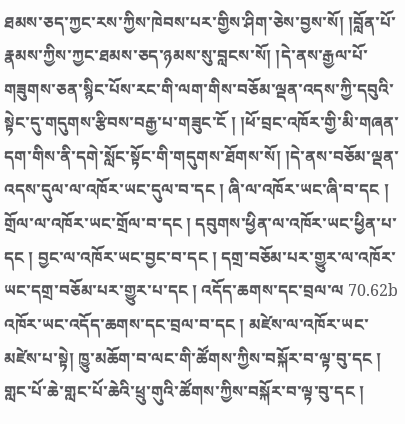ཐམས་ཅད་ཀྱང་རས་ཀྱིས་ཁེབས་པར་གྱིས་ཤིག་ཅེས་བྱས་སོ། །བློན་པོ་རྣམས་ཀྱིས་ཀྱང་ཐམས་ཅད་ཉམས་སུ་བླངས་སོ། །དེ་ནས་རྒྱལ་པོ་གཟུགས་ཅན་སྙིང་པོས་རང་གི་ལག་གིས་བཅོམ་ལྡན་འདས་ཀྱི་དབུའི་སྟེང་དུ་གདུགས་རྩིབས་བརྒྱ་པ་གཟུང་ངོ ། །ཕོ་བྲང་འཁོར་གྱི་མི་གཞན་དག་གིས་ནི་དགེ་སློང་སྟོང་གི་གདུགས་ཐོགས་སོ། །དེ་ནས་བཅོམ་ལྡན་འདས་དུལ་ལ་འཁོར་ཡང་དུལ་བ་དང ། ཞི་ལ་འཁོར་ཡང་ཞི་བ་དང ། གྲོལ་ལ་འཁོར་ཡང་གྲོལ་བ་དང ། དབུགས་ཕྱིན་ལ་འཁོར་ཡང་ཕྱིན་པ་དང ། བྱང་ལ་འཁོར་ཡང་བྱང་བ་དང ། དགྲ་བཅོམ་པར་གྱུར་ལ་འཁོར་ཡང་དགྲ་བཅོམ་པར་གྱུར་པ་དང ། འདོད་ཆགས་དང་བྲལ་ལ 70.62b འཁོར་ཡང་འདོད་ཆགས་དང་བྲལ་བ་དང ། མཛེས་ལ་འཁོར་ཡང་མཛེས་པ་སྟེ། ཁྱུ་མཆོག་བ་ལང་གི་ཚོགས་ཀྱིས་བསྐོར་བ་ལྟ་བུ་དང ། གླང་པོ་ཆེ་གླང་པོ་ཆེའི་ཕྲུ་གུའི་ཚོགས་ཀྱིས་བསྐོར་བ་ལྟ་བུ་དང །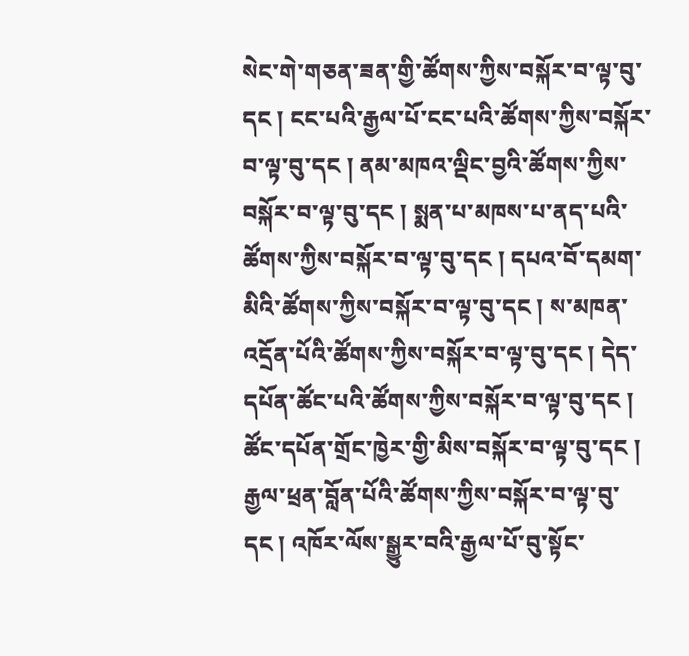སེང་གེ་གཅན་ཟན་གྱི་ཚོགས་ཀྱིས་བསྐོར་བ་ལྟ་བུ་དང ། ངང་པའི་རྒྱལ་པོ་ངང་པའི་ཚོགས་ཀྱིས་བསྐོར་བ་ལྟ་བུ་དང ། ནམ་མཁའ་ལྡིང་བྱའི་ཚོགས་ཀྱིས་བསྐོར་བ་ལྟ་བུ་དང ། སྨན་པ་མཁས་པ་ནད་པའི་ཚོགས་ཀྱིས་བསྐོར་བ་ལྟ་བུ་དང ། དཔའ་བོ་དམག་མིའི་ཚོགས་ཀྱིས་བསྐོར་བ་ལྟ་བུ་དང ། ས་མཁན་འདྲོན་པོའི་ཚོགས་ཀྱིས་བསྐོར་བ་ལྟ་བུ་དང ། དེད་དཔོན་ཚོང་པའི་ཚོགས་ཀྱིས་བསྐོར་བ་ལྟ་བུ་དང ། ཚོང་དཔོན་གྲོང་ཁྱེར་གྱི་མིས་བསྐོར་བ་ལྟ་བུ་དང ། རྒྱལ་ཕྲན་བློན་པོའི་ཚོགས་ཀྱིས་བསྐོར་བ་ལྟ་བུ་དང ། འཁོར་ལོས་སྒྱུར་བའི་རྒྱལ་པོ་བུ་སྟོང་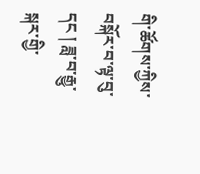གི་ཚོགས་ཀྱིས་བསྐོར་བ་ལྟ་བུ་དང ། ཟླ་བ་རྒྱུ་སྐར་གྱི་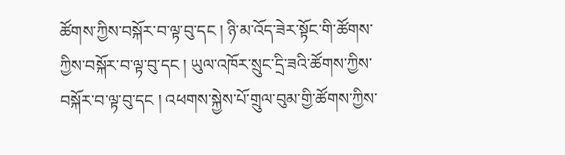ཚོགས་ཀྱིས་བསྐོར་བ་ལྟ་བུ་དང ། ཉི་མ་འོད་ཟེར་སྟོང་གི་ཚོགས་ཀྱིས་བསྐོར་བ་ལྟ་བུ་དང ། ཡུལ་འཁོར་སྲུང་དྲི་ཟའི་ཚོགས་ཀྱིས་བསྐོར་བ་ལྟ་བུ་དང ། འཕགས་སྐྱེས་པོ་གྲུལ་བུམ་གྱི་ཚོགས་ཀྱིས་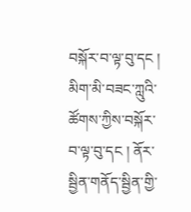བསྐོར་བ་ལྟ་བུ་དང ། མིག་མི་བཟང་ཀླུའི་ཚོགས་ཀྱིས་བསྐོར་བ་ལྟ་བུ་དང ། ནོར་སྦྱིན་གནོད་སྦྱིན་གྱི་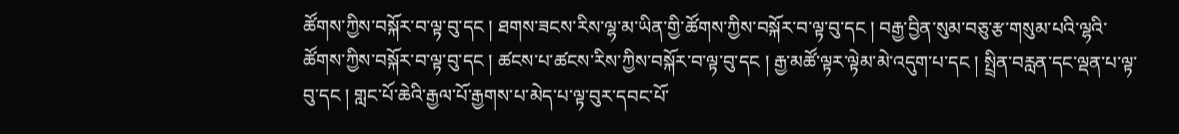ཚོགས་ཀྱིས་བསྐོར་བ་ལྟ་བུ་དང ། ཐགས་ཟངས་རིས་ལྷ་མ་ཡིན་གྱི་ཚོགས་ཀྱིས་བསྐོར་བ་ལྟ་བུ་དང ། བརྒྱ་བྱིན་སུམ་བཅུ་རྩ་གསུམ་པའི་ལྷའི་ཚོགས་ཀྱིས་བསྐོར་བ་ལྟ་བུ་དང ། ཚངས་པ་ཚངས་རིས་ཀྱིས་བསྐོར་བ་ལྟ་བུ་དང ། རྒྱ་མཚོ་ལྟར་ལྟེམ་མེ་འདུག་པ་དང ། སྤྲིན་བརླན་དང་ལྡན་པ་ལྟ་བུ་དང ། གླང་པོ་ཆེའི་རྒྱལ་པོ་རྒྱགས་པ་མེད་པ་ལྟ་བུར་དབང་པོ་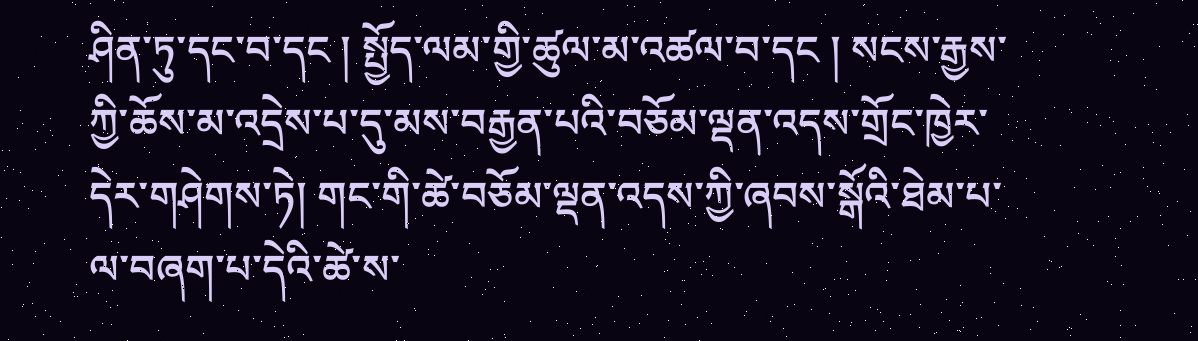ཤིན་ཏུ་དང་བ་དང ། སྤྱོད་ལམ་གྱི་ཚུལ་མ་འཚལ་བ་དང ། སངས་རྒྱས་ཀྱི་ཆོས་མ་འདྲེས་པ་དུ་མས་བརྒྱན་པའི་བཅོམ་ལྡན་འདས་གྲོང་ཁྱེར་དེར་གཤེགས་ཏེ། གང་གི་ཚེ་བཅོམ་ལྡན་འདས་ཀྱི་ཞབས་སྒོའི་ཐེམ་པ་ལ་བཞག་པ་དེའི་ཚེ་ས་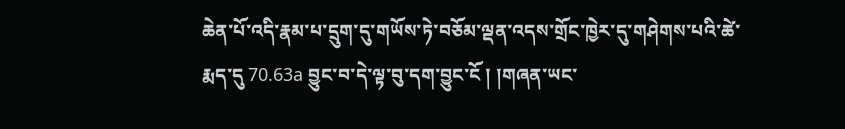ཆེན་པོ་འདི་རྣམ་པ་དྲུག་དུ་གཡོས་ཏེ་བཅོམ་ལྡན་འདས་གྲོང་ཁྱེར་དུ་གཤེགས་པའི་ཚེ་རྨད་དུ 70.63a བྱུང་བ་དེ་ལྟ་བུ་དག་བྱུང་ངོ ། །གཞན་ཡང་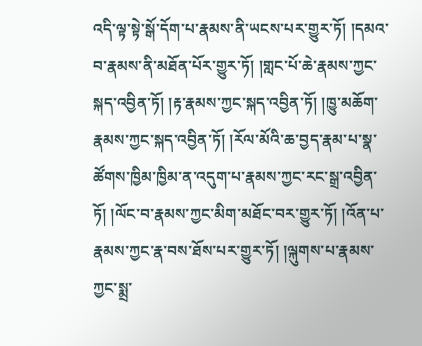འདི་ལྟ་སྟེ་སྒོ་དོག་པ་རྣམས་ནི་ཡངས་པར་གྱུར་ཏོ། །དམའ་བ་རྣམས་ནི་མཐོན་པོར་གྱུར་ཏོ། །གླང་པོ་ཆེ་རྣམས་ཀྱང་སྐད་འབྱིན་ཏོ། །རྟ་རྣམས་ཀྱང་སྐད་འབྱིན་ཏོ། །ཁྱུ་མཆོག་རྣམས་ཀྱང་སྐད་འབྱིན་ཏོ། །རོལ་མོའི་ཆ་བྱད་རྣམ་པ་སྣ་ཚོགས་ཁྱིམ་ཁྱིམ་ན་འདུག་པ་རྣམས་ཀྱང་རང་སྒྲ་འབྱིན་ཏོ། །ལོང་བ་རྣམས་ཀྱང་མིག་མཐོང་བར་གྱུར་ཏོ། །འོན་པ་རྣམས་ཀྱང་རྣ་བས་ཐོས་པར་གྱུར་ཏོ། །ལྐུགས་པ་རྣམས་ཀྱང་སྨྲ་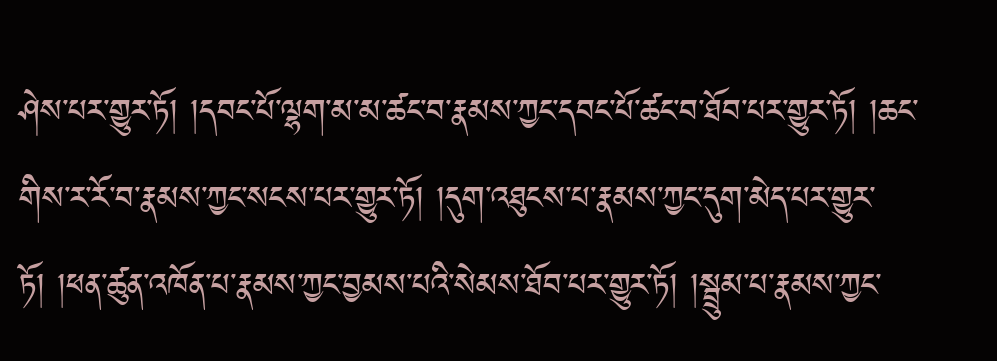ཤེས་པར་གྱུར་ཏོ། །དབང་པོ་ལྷག་མ་མ་ཚང་བ་རྣམས་ཀྱང་དབང་པོ་ཚང་བ་ཐོབ་པར་གྱུར་ཏོ། །ཆང་གིས་ར་རོ་བ་རྣམས་ཀྱང་སངས་པར་གྱུར་ཏོ། །དུག་འཐུངས་པ་རྣམས་ཀྱང་དུག་མེད་པར་གྱུར་ཏོ། །ཕན་ཚུན་འཁོན་པ་རྣམས་ཀྱང་བྱམས་པའི་སེམས་ཐོབ་པར་གྱུར་ཏོ། །སྦྲུམ་པ་རྣམས་ཀྱང་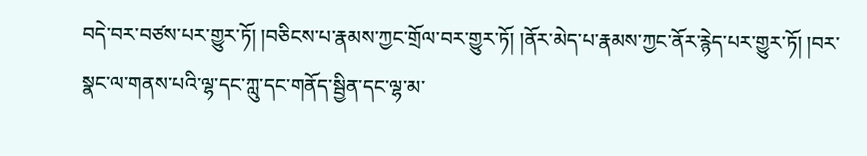བདེ་བར་བཙས་པར་གྱུར་ཏོ། །བཅིངས་པ་རྣམས་ཀྱང་གྲོལ་བར་གྱུར་ཏོ། །ནོར་མེད་པ་རྣམས་ཀྱང་ནོར་རྙེད་པར་གྱུར་ཏོ། །བར་སྣང་ལ་གནས་པའི་ལྷ་དང་ཀླུ་དང་གནོད་སྦྱིན་དང་ལྷ་མ་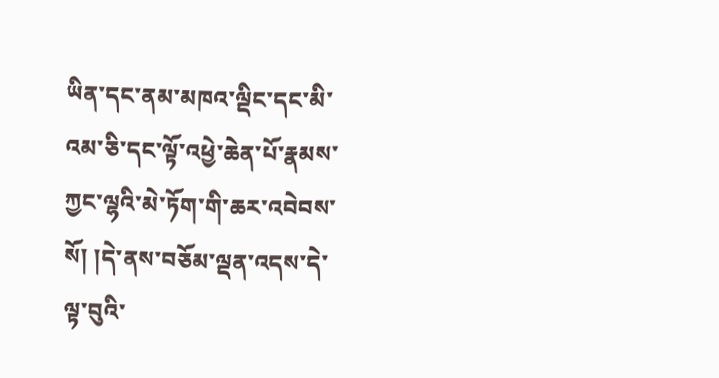ཡིན་དང་ནམ་མཁའ་ལྡིང་དང་མི་འམ་ཅི་དང་ལྟོ་འཕྱེ་ཆེན་པོ་རྣམས་ཀྱང་ལྷའི་མེ་ཏོག་གི་ཆར་འབེབས་སོ། །དེ་ནས་བཅོམ་ལྡན་འདས་དེ་ལྟ་བུའི་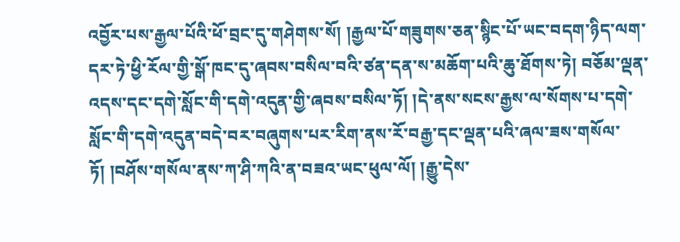འབྱོར་པས་རྒྱལ་པོའི་ཕོ་བྲང་དུ་གཤེགས་སོ། །རྒྱལ་པོ་གཟུགས་ཅན་སྙིང་པོ་ཡང་བདག་ཉིད་ལག་དར་ཏེ་ཕྱི་རོལ་གྱི་སྒོ་ཁང་དུ་ཞབས་བསིལ་བའི་ཙན་དན་ས་མཆོག་པའི་ཆུ་ཐོགས་ཏེ། བཅོམ་ལྡན་འདས་དང་དགེ་སློང་གི་དགེ་འདུན་གྱི་ཞབས་བསིལ་ཏོ། །དེ་ནས་སངས་རྒྱས་ལ་སོགས་པ་དགེ་སློང་གི་དགེ་འདུན་བདེ་བར་བཞུགས་པར་རིག་ནས་རོ་བརྒྱ་དང་ལྡན་པའི་ཞལ་ཟས་གསོལ་ཏོ། །བཤོས་གསོལ་ནས་ཀ་ཤི་ཀའི་ན་བཟའ་ཡང་ཕུལ་ལོ། །རྒྱུ་དེས་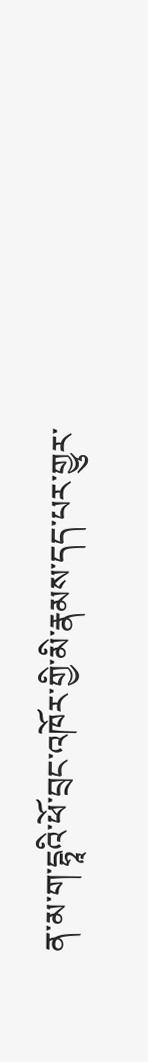ན་མ་ག་དྷཱའི་ཕོ་བྲང་འཁོར་གྱི་མི་རྣམས་དད་པར་གྱུར་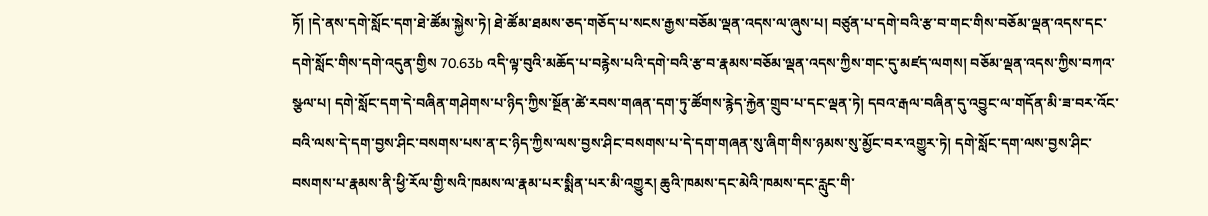ཏོ། །དེ་ནས་དགེ་སློང་དག་ཐེ་ཚོམ་སྐྱེས་ཏེ། ཐེ་ཚོམ་ཐམས་ཅད་གཅོད་པ་སངས་རྒྱས་བཅོམ་ལྡན་འདས་ལ་ཞུས་པ། བཙུན་པ་དགེ་བའི་རྩ་བ་གང་གིས་བཅོམ་ལྡན་འདས་དང་དགེ་སློང་གིས་དགེ་འདུན་གྱིས 70.63b འདི་ལྟ་བུའི་མཆོད་པ་བརྙེས་པའི་དགེ་བའི་རྩ་བ་རྣམས་བཅོམ་ལྡན་འདས་ཀྱིས་གང་དུ་མཛད་ལགས། བཅོམ་ལྡན་འདས་ཀྱིས་བཀའ་སྩལ་པ། དགེ་སློང་དག་དེ་བཞིན་གཤེགས་པ་ཉིད་ཀྱིས་སྔོན་ཚེ་རབས་གཞན་དག་ཏུ་ཚོགས་རྙེད་རྐྱེན་གྲུབ་པ་དང་ལྡན་ཏེ། དབའ་རྒལ་བཞིན་དུ་འབྱུང་ལ་གདོན་མི་ཟ་བར་འོང་བའི་ལས་དེ་དག་བྱས་ཤིང་བསགས་པས་ན་ང་ཉིད་ཀྱིས་ལས་བྱས་ཤིང་བསགས་པ་དེ་དག་གཞན་སུ་ཞིག་གིས་ཉམས་སུ་མྱོང་བར་འགྱུར་ཏེ། དགེ་སློང་དག་ལས་བྱས་ཤིང་བསགས་པ་རྣམས་ནི་ཕྱི་རོལ་གྱི་སའི་ཁམས་ལ་རྣམ་པར་སྨིན་པར་མི་འགྱུར། ཆུའི་ཁམས་དང་མེའི་ཁམས་དང་རླུང་གི་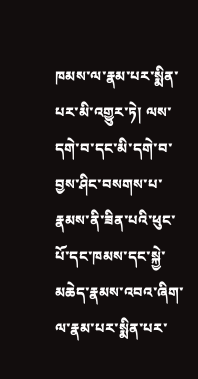ཁམས་ལ་རྣམ་པར་སྨིན་པར་མི་འགྱུར་ཏེ། ལས་དགེ་བ་དང་མི་དགེ་བ་བྱས་ཤིང་བསགས་པ་རྣམས་ནི་ཟིན་པའི་ཕུང་པོ་དང་ཁམས་དང་སྐྱེ་མཆེད་རྣམས་འབའ་ཞིག་ལ་རྣམ་པར་སྨིན་པར་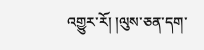འགྱུར་རོ། །ལུས་ཅན་དག་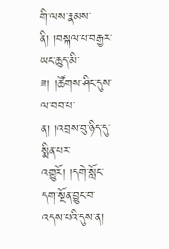གི་ལས་རྣམས་ནི། །བསྐལ་པ་བརྒྱར་ཡང་ཆུད་མི་ཟ། །ཚོགས་ཤིང་དུས་ལ་བབ་པ་ན། །འབྲས་བུ་ཉིད་དུ་སྨིན་པར་འགྱུརོ། །དགེ་སློང་དག་སྔོན་བྱུང་བ་འདས་པའི་དུས་ན།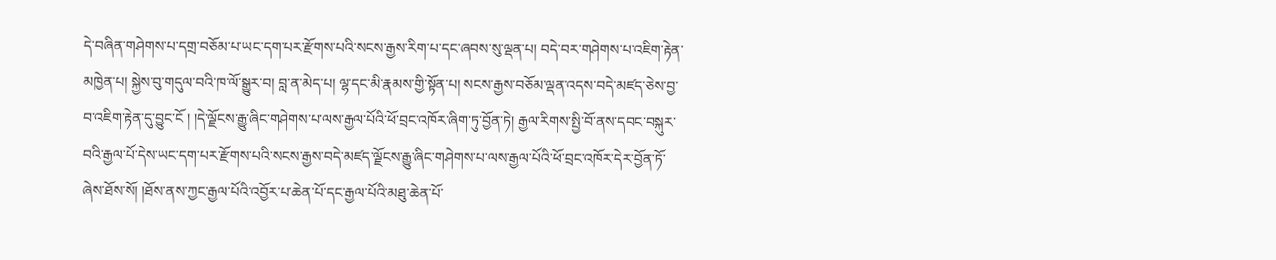དེ་བཞིན་གཤེགས་པ་དགྲ་བཅོམ་པ་ཡང་དག་པར་རྫོགས་པའི་སངས་རྒྱས་རིག་པ་དང་ཞབས་སུ་ལྡན་པ། བདེ་བར་གཤེགས་པ་འཇིག་རྟེན་མཁྱེན་པ། སྐྱེས་བུ་གདུལ་བའི་ཁ་ལོ་སྒྱུར་བ། བླ་ན་མེད་པ། ལྷ་དང་མི་རྣམས་གྱི་སྟོན་པ། སངས་རྒྱས་བཅོམ་ལྡན་འདས་བདེ་མཛད་ཅེས་བྱ་བ་འཇིག་རྟེན་དུ་བྱུང་ངོ ། །དེ་ལྗོངས་རྒྱུ་ཞིང་གཤེགས་པ་ལས་རྒྱལ་པོའི་ཕོ་བྲང་འཁོར་ཞིག་ཏུ་བྱོན་ཏེ། རྒྱལ་རིགས་སྤྱི་བོ་ནས་དབང་བསྐུར་བའི་རྒྱལ་པོ་དེས་ཡང་དག་པར་རྫོགས་པའི་སངས་རྒྱས་བདེ་མཛད་ལྗོངས་རྒྱུ་ཞིང་གཤེགས་པ་ལས་རྒྱལ་པོའི་ཕོ་བྲང་འཁོར་དེར་བྱོན་ཏོ་ཞེས་ཐོས་སོ། །ཐོས་ནས་ཀྱང་རྒྱལ་པོའི་འབྱོར་པ་ཆེན་པོ་དང་རྒྱལ་པོའི་མཐུ་ཆེན་པོ་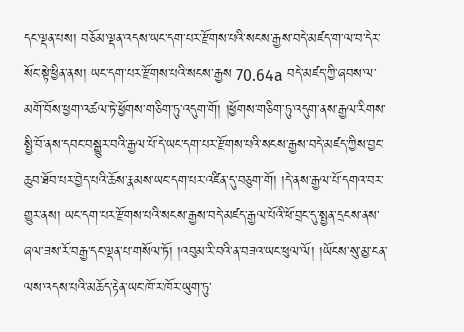དང་ལྡན་པས། བཅོམ་ལྡན་འདས་ཡང་དག་པར་རྫོགས་པའི་སངས་རྒྱས་བདེ་མཛད་ག་ལ་བ་དེར་སོང་སྟེ་ཕྱིན་ནས། ཡང་དག་པར་རྫོགས་པའི་སངས་རྒྱས 70.64a བདེ་མཛད་ཀྱི་ཞབས་ལ་མགོ་བོས་ཕྱག་འཚལ་ཏེ་ཕྱོགས་གཅིག་ཏུ་འདུག་གོ། །ཕྱོགས་གཅིག་ཏུ་འདུག་ནས་རྒྱལ་རིགས་སྤྱི་བོ་ནས་དབང་བསྒྱུར་བའི་རྒྱལ་པོ་དེ་ཡང་དག་པར་རྫོགས་པའི་སངས་རྒྱས་བདེ་མཛད་ཀྱིས་བྱང་ཆུབ་ཐོབ་པར་བྱེད་པའི་ཆོས་རྣམས་ཡང་དག་པར་འཛིན་དུ་བཅུག་གོ། །དེ་ནས་རྒྱལ་པོ་དགའ་བར་གྱུར་ནས། ཡང་དག་པར་རྫོགས་པའི་སངས་རྒྱས་བདེ་མཛད་རྒྱལ་པོའི་ཕོ་བྲང་དུ་སྤྱན་དྲངས་ནས་ཞལ་ཟས་རོ་བརྒྱ་དང་ལྡན་པ་གསོལ་ཏོ། །འབུམ་རི་བའི་ན་བཟའ་ཡང་ཕུལ་ལོ། །ཡོངས་སུ་མྱ་ངན་ལས་འདས་པའི་མཆོད་རྟེན་ཡང་ཁོ་ར་ཁོར་ཡུག་ཏུ་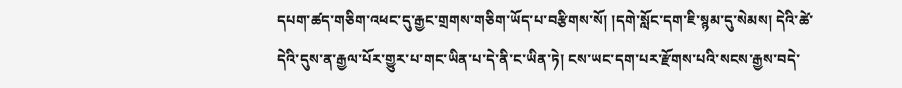དཔག་ཚད་གཅིག་འཕང་དུ་རྒྱང་གྲགས་གཅིག་ཡོད་པ་བརྩིགས་སོ། །དགེ་སློང་དག་ཇི་སྙམ་དུ་སེམས། དེའི་ཚེ་དེའི་དུས་ན་རྒྱལ་པོར་གྱུར་པ་གང་ཡིན་པ་དེ་ནི་ང་ཡིན་ཏེ། ངས་ཡང་དག་པར་རྫོགས་པའི་སངས་རྒྱས་བདེ་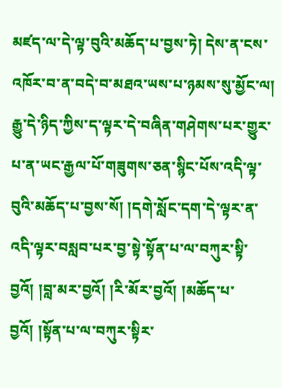མཛད་ལ་དེ་ལྟ་བུའི་མཆོད་པ་བྱས་ཏེ། དེས་ན་ངས་འཁོར་བ་ན་བདེ་བ་མཐའ་ཡས་པ་ཉམས་སུ་མྱོང་ལ། རྒྱུ་དེ་ཉིད་ཀྱིས་ད་ལྟར་དེ་བཞིན་གཤེགས་པར་གྱུར་པ་ན་ཡང་རྒྱལ་པོ་གཟུགས་ཅན་སྙིང་པོས་འདི་ལྟ་བུའི་མཆོད་པ་བྱས་སོ། །དགེ་སློང་དག་དེ་ལྟར་ན་འདི་ལྟར་བསླབ་པར་བྱ་སྟེ་སྟོན་པ་ལ་བཀུར་སྟི་བྱའོ། །བླ་མར་བྱའོ། །རི་མོར་བྱའོ། །མཆོད་པ་བྱའོ། །སྟོན་པ་ལ་བཀུར་སྟིར་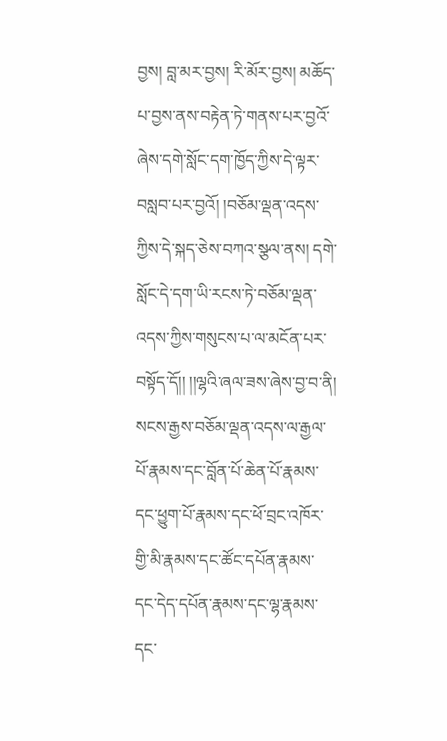བྱས། བླ་མར་བྱས། རི་མོར་བྱས། མཆོད་པ་བྱས་ནས་བརྟེན་ཏེ་གནས་པར་བྱའོ་ཞེས་དགེ་སློང་དག་ཁྱོད་ཀྱིས་དེ་ལྟར་བསླབ་པར་བྱའོ། །བཅོམ་ལྡན་འདས་ཀྱིས་དེ་སྐད་ཅེས་བཀའ་སྩལ་ནས། དགེ་སློང་དེ་དག་ཡི་རངས་ཏེ་བཅོམ་ལྡན་འདས་ཀྱིས་གསུངས་པ་ལ་མངོན་པར་བསྟོད་དོ།། །།ལྷའི་ཞལ་ཟས་ཞེས་བྱ་བ་ནི། སངས་རྒྱས་བཅོམ་ལྡན་འདས་ལ་རྒྱལ་པོ་རྣམས་དང་བློན་པོ་ཆེན་པོ་རྣམས་དང་ཕྱུག་པོ་རྣམས་དང་ཕོ་བྲང་འཁོར་གྱི་མི་རྣམས་དང་ཚོང་དཔོན་རྣམས་དང་དེད་དཔོན་རྣམས་དང་ལྷ་རྣམས་དང་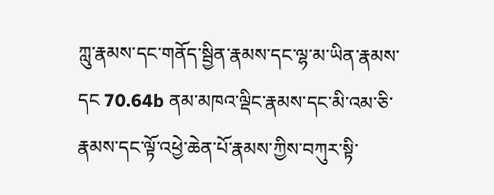ཀླུ་རྣམས་དང་གནོད་སྦྱིན་རྣམས་དང་ལྷ་མ་ཡིན་རྣམས་དང 70.64b ནམ་མཁའ་ལྡིང་རྣམས་དང་མི་འམ་ཅི་རྣམས་དང་ལྟོ་འཕྱེ་ཆེན་པོ་རྣམས་ཀྱིས་བཀུར་སྟི་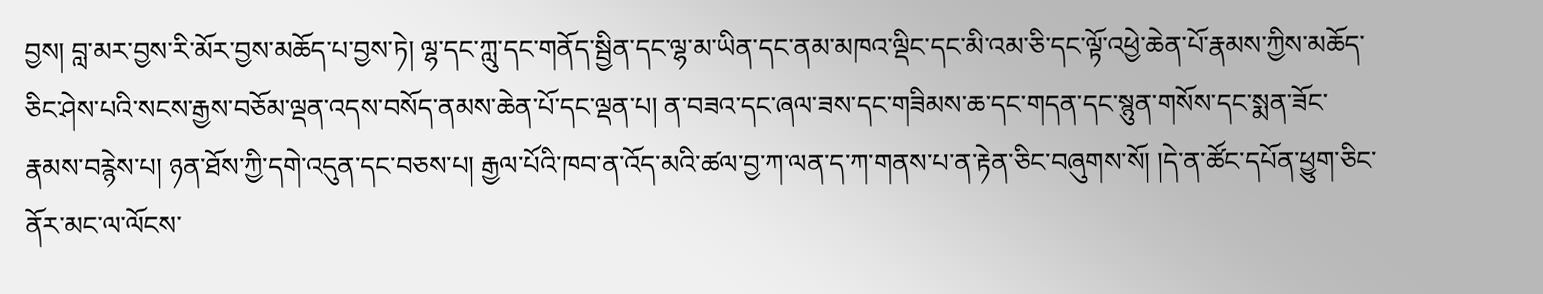བྱས། བླ་མར་བྱས་རི་མོར་བྱས་མཆོད་པ་བྱས་ཏེ། ལྷ་དང་ཀླུ་དང་གནོད་སྦྱིན་དང་ལྷ་མ་ཡིན་དང་ནམ་མཁའ་ལྡིང་དང་མི་འམ་ཅི་དང་ལྟོ་འཕྱེ་ཆེན་པོ་རྣམས་ཀྱིས་མཆོད་ཅིང་ཤེས་པའི་སངས་རྒྱས་བཅོམ་ལྡན་འདས་བསོད་ནམས་ཆེན་པོ་དང་ལྡན་པ། ན་བཟའ་དང་ཞལ་ཟས་དང་གཟིམས་ཆ་དང་གདན་དང་སྙུན་གསོས་དང་སྨན་ཟོང་རྣམས་བརྙེས་པ། ཉན་ཐོས་ཀྱི་དགེ་འདུན་དང་བཅས་པ། རྒྱལ་པོའི་ཁབ་ན་འོད་མའི་ཚལ་བྱ་ཀ་ལན་ད་ཀ་གནས་པ་ན་རྟེན་ཅིང་བཞུགས་སོ། །དེ་ན་ཚོང་དཔོན་ཕྱུག་ཅིང་ནོར་མང་ལ་ལོངས་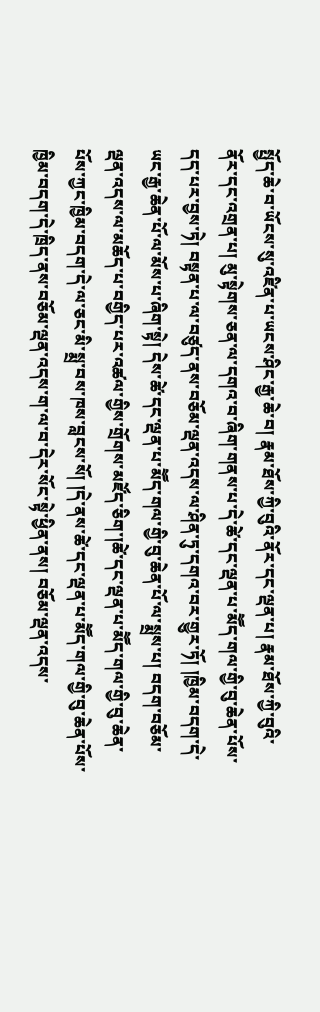སྤྱོད་ཆེ་བ་ཡོངས་སུ་འཛིན་པ་ཡངས་ཤིང་རྒྱ་ཆེ་བ། རྣམ་ཐོས་ཀྱི་བུའི་ནོར་དང་ལྡན་པ། རྣམ་ཐོས་ཀྱི་བུའི་ནོར་དང་འགྲན་པ། མུ་སྟེགས་ཅན་ལ་དགའ་བ་ཞིག་གནས་པ་དེ་ཚེ་དང་ལྡན་པ་མཽད་གལ་གྱི་བུ་ཆེན་པོས་དད་པར་བྱས་ཏེ། བསྟན་པ་ལ་བཙུད་ནས་བཅོམ་ལྡན་འདས་ལ་ཤིན་ཏུ་དགའ་བར་གྱུར་ཏོ། །ཁྱིམ་བདག་དེ་ཡང་རྒྱ་ཆེན་པོ་ལ་མོས་པ་ཞིག་སྟེ། དེས་ཚེ་དང་ལྡན་པ་མཽད་གལ་གྱི་བུ་ཆེན་པོ་ལ་སྨྲས་པ། བདག་བཅོམ་ལྡན་འདས་ལ་མཆོད་པ་བགྱིད་པར་འཚལ་གྱིས་གྲོགས་མཛོད་ཅིག་།ཚེ་དང་ལྡན་པ་མཽད་གལ་གྱི་བུ་ཆེན་པོས་ཀྱང་ཁྱིམ་བདག་དེ་ལ་ཅང་མི་སྨྲ་བས་ཁས་བླངས་སོ། །དེ་ནས་ཚེ་དང་ལྡན་པ་མཽད་གལ་གྱི་བུ་ཆེན་པོས་ཁྱིམ་བདག་དེ་ཁྲིད་ནས་བཅོམ་ལྡན་འདས་ག་ལ་བ་དེར་སོང་སྟེ་ཕྱིན་ནས། བཅོམ་ལྡན་འདས་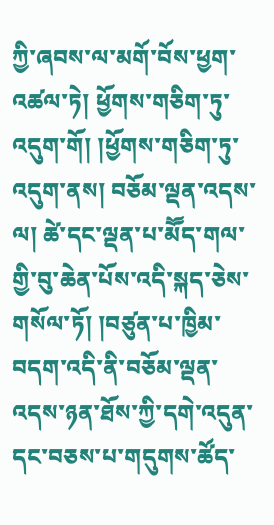ཀྱི་ཞབས་ལ་མགོ་བོས་ཕྱག་འཚལ་ཏེ། ཕྱོགས་གཅིག་ཏུ་འདུག་གོ། །ཕྱོགས་གཅིག་ཏུ་འདུག་ནས། བཅོམ་ལྡན་འདས་ལ། ཚེ་དང་ལྡན་པ་མཽད་གལ་གྱི་བུ་ཆེན་པོས་འདི་སྐད་ཅེས་གསོལ་ཏོ། །བཙུན་པ་ཁྱིམ་བདག་འདི་ནི་བཅོམ་ལྡན་འདས་ཉན་ཐོས་ཀྱི་དགེ་འདུན་དང་བཅས་པ་གདུགས་ཚོད་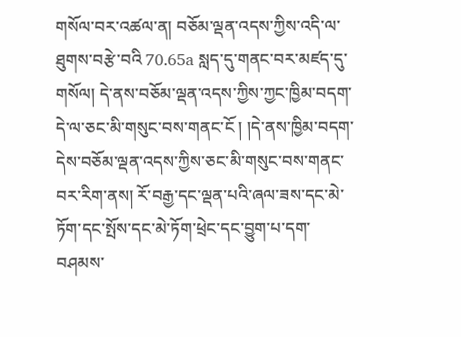གསོལ་བར་འཚལ་ན། བཅོམ་ལྡན་འདས་ཀྱིས་འདི་ལ་ཐུགས་བརྩེ་བའི 70.65a སླད་དུ་གནང་བར་མཛད་དུ་གསོལ། དེ་ནས་བཅོམ་ལྡན་འདས་ཀྱིས་ཀྱང་ཁྱིམ་བདག་དེ་ལ་ཅང་མི་གསུང་བས་གནང་ངོ ། །དེ་ནས་ཁྱིམ་བདག་དེས་བཅོམ་ལྡན་འདས་ཀྱིས་ཅང་མི་གསུང་བས་གནང་བར་རིག་ནས། རོ་བརྒྱ་དང་ལྡན་པའི་ཞལ་ཟས་དང་མེ་ཏོག་དང་སྤོས་དང་མེ་ཏོག་ཕྲེང་དང་བྱུག་པ་དག་བཤམས་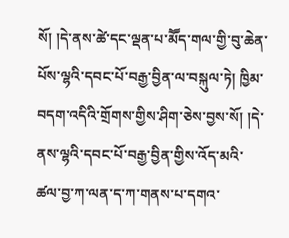སོ། །དེ་ནས་ཚེ་དང་ལྡན་པ་མཽད་གལ་གྱི་བུ་ཆེན་པོས་ལྷའི་དབང་པོ་བརྒྱ་བྱིན་ལ་བསྐུལ་ཏེ། ཁྱིམ་བདག་འདིའི་གྲོགས་གྱིས་ཤིག་ཅེས་བྱས་སོ། །དེ་ནས་ལྷའི་དབང་པོ་བརྒྱ་བྱིན་གྱིས་འོད་མའི་ཚལ་བྱ་ཀ་ལན་ད་ཀ་གནས་པ་དགའ་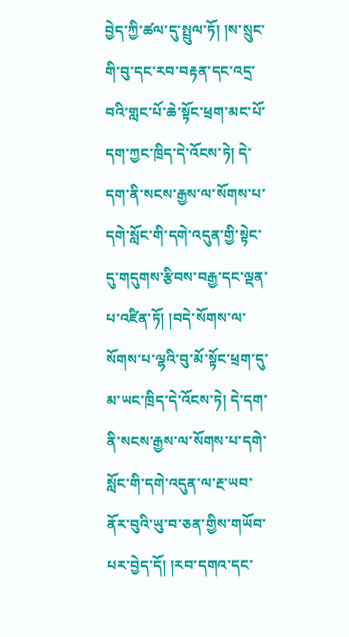བྱེད་ཀྱི་ཚལ་དུ་སྤྲུལ་ཏོ། །ས་སྲུང་གི་བུ་དང་རབ་བརྟན་དང་འདྲ་བའི་གླང་པོ་ཆེ་སྟོང་ཕྲག་མང་པོ་དག་ཀྱང་ཁྲིད་དེ་འོངས་ཏེ། དེ་དག་ནི་སངས་རྒྱས་ལ་སོགས་པ་དགེ་སློང་གི་དགེ་འདུན་གྱི་སྟེང་དུ་གདུགས་རྩིབས་བརྒྱ་དང་ལྡན་པ་འཛིན་ཏོ། །བདེ་སོགས་ལ་སོགས་པ་ལྷའི་བུ་མོ་སྟོང་ཕྲག་དུ་མ་ཡང་ཁྲིད་དེ་འོངས་ཏེ། དེ་དག་ནི་སངས་རྒྱས་ལ་སོགས་པ་དགེ་སློང་གི་དགེ་འདུན་ལ་རྔ་ཡབ་ནོར་བུའི་ཡུ་བ་ཅན་གྱིས་གཡོབ་པར་བྱེད་དོ། །རབ་དགའ་དང་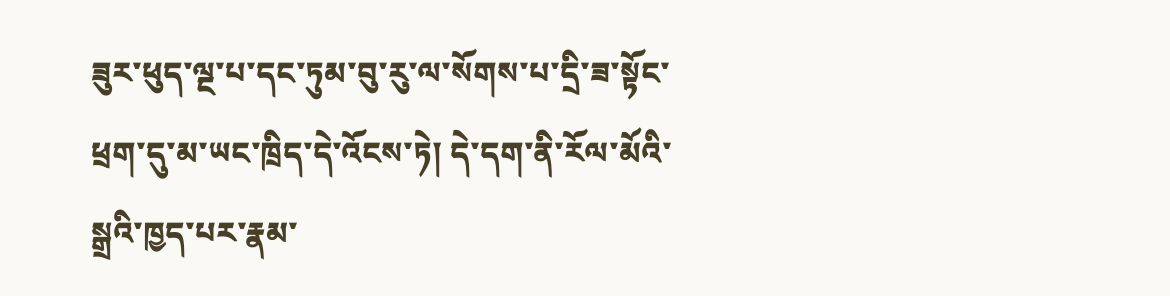ཟུར་ཕུད་ལྔ་པ་དང་ཏུམ་བུ་རུ་ལ་སོགས་པ་དྲི་ཟ་སྟོང་ཕྲག་དུ་མ་ཡང་ཁྲིད་དེ་འོངས་ཏེ། དེ་དག་ནི་རོལ་མོའི་སྒྲའི་ཁྱད་པར་རྣམ་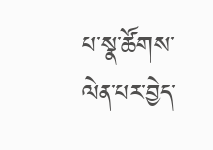པ་སྣ་ཚོགས་ལེན་པར་བྱེད་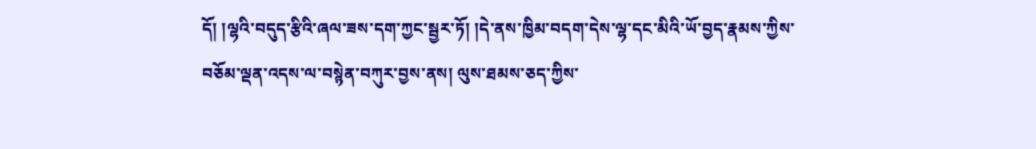དོ། །ལྷའི་བདུད་རྩིའི་ཞལ་ཟས་དག་ཀྱང་སྦྱར་ཏོ། །དེ་ནས་ཁྱིམ་བདག་དེས་ལྷ་དང་མིའི་ཡོ་བྱད་རྣམས་ཀྱིས་བཅོམ་ལྡན་འདས་ལ་བསྙེན་བཀུར་བྱས་ནས། ལུས་ཐམས་ཅད་ཀྱིས་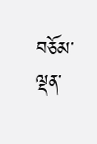བཅོམ་ལྡན་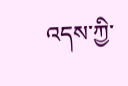འདས་ཀྱི་